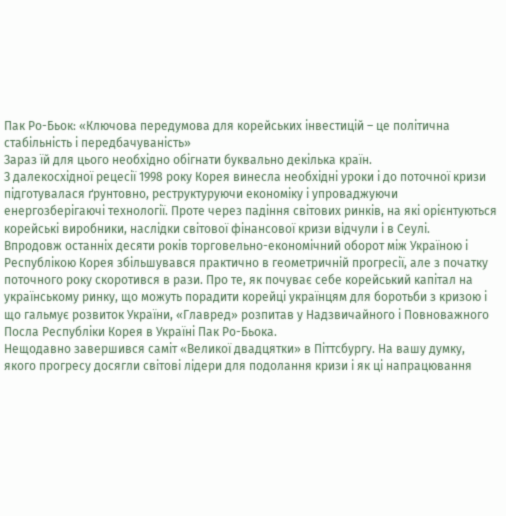Пак Ро-Бьок: «Ключова передумова для корейських інвестицій – це політична стабільність і передбачуваність»
Зараз їй для цього необхідно обігнати буквально декілька країн.
З далекосхідної рецесії 1998 року Корея винесла необхідні уроки і до поточної кризи підготувалася ґрунтовно, реструктуруючи економіку і упроваджуючи енергозберігаючі технології. Проте через падіння світових ринків, на які орієнтуються корейські виробники, наслідки світової фінансової кризи відчули і в Сеулі.
Впродовж останніх десяти років торговельно-економічний оборот між Україною і Республікою Корея збільшувався практично в геометричній прогресії, але з початку поточного року скоротився в рази. Про те, як почуває себе корейський капітал на українському ринку, що можуть порадити корейці українцям для боротьби з кризою і що гальмує розвиток України, «Главред» розпитав у Надзвичайного і Повноважного Посла Республіки Корея в Україні Пак Ро-Бьока.
Нещодавно завершився саміт «Великої двадцятки» в Піттсбургу. На вашу думку, якого прогресу досягли світові лідери для подолання кризи і як ці напрацювання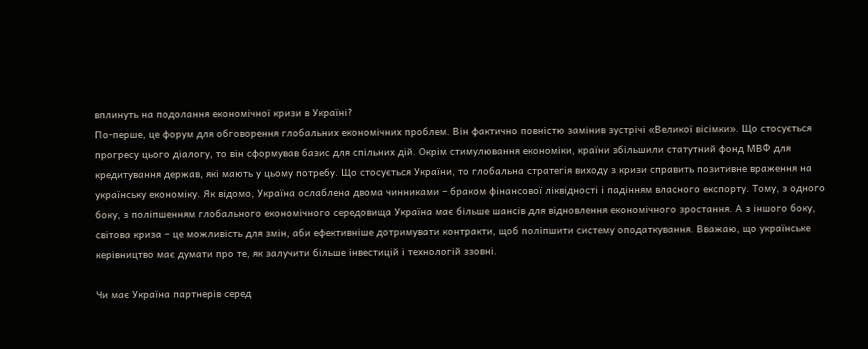вплинуть на подолання економічної кризи в Україні?
По-перше, це форум для обговорення глобальних економічних проблем. Він фактично повністю замінив зустрічі «Великої вісімки». Що стосується прогресу цього діалогу, то він сформував базис для спільних дій. Окрім стимулювання економіки, країни збільшили статутний фонд МВФ для кредитування держав, які мають у цьому потребу. Що стосується України, то глобальна стратегія виходу з кризи справить позитивне враження на українську економіку. Як відомо, Україна ослаблена двома чинниками – браком фінансової ліквідності і падінням власного експорту. Тому, з одного боку, з поліпшенням глобального економічного середовища Україна має більше шансів для відновлення економічного зростання. А з іншого боку, світова криза – це можливість для змін, аби ефективніше дотримувати контракти, щоб поліпшити систему оподаткування. Вважаю, що українське керівництво має думати про те, як залучити більше інвестицій і технологій ззовні.

Чи має Україна партнерів серед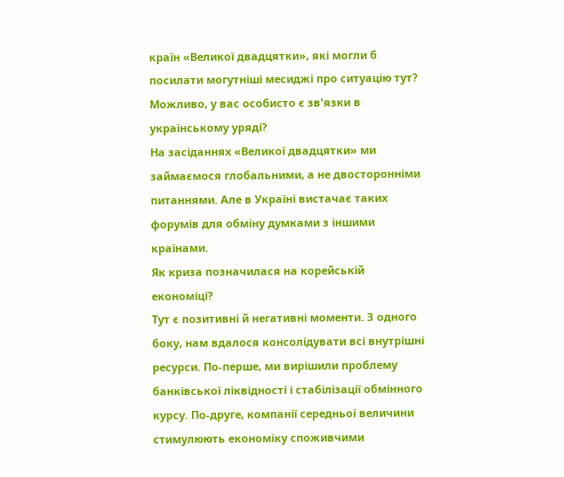країн «Великої двадцятки», які могли б посилати могутніші месиджі про ситуацію тут? Можливо, у вас особисто є зв'язки в українському уряді?
На засіданнях «Великої двадцятки» ми займаємося глобальними, а не двосторонніми питаннями. Але в Україні вистачає таких форумів для обміну думками з іншими країнами.
Як криза позначилася на корейській економіці?
Тут є позитивні й негативні моменти. З одного боку, нам вдалося консолідувати всі внутрішні ресурси. По-перше, ми вирішили проблему банківської ліквідності і стабілізації обмінного курсу. По-друге, компанії середньої величини стимулюють економіку споживчими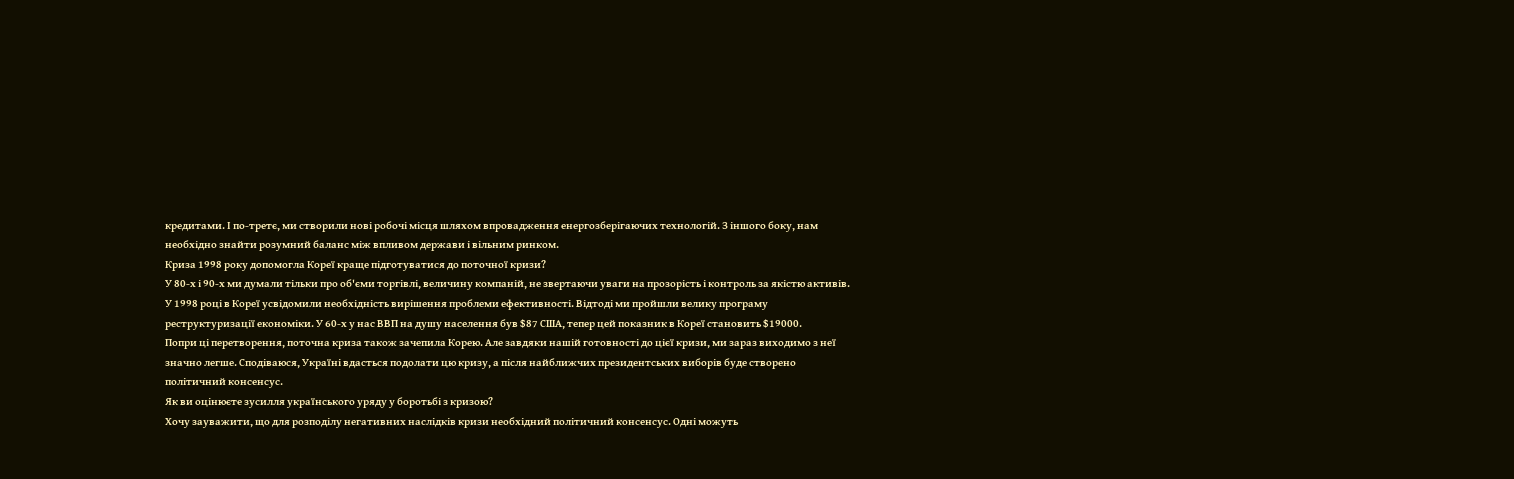кредитами. І по-третє, ми створили нові робочі місця шляхом впровадження енергозберігаючих технологій. З іншого боку, нам необхідно знайти розумний баланс між впливом держави і вільним ринком.
Криза 1998 року допомогла Кореї краще підготуватися до поточної кризи?
У 80-х і 90-х ми думали тільки про об'єми торгівлі, величину компаній, не звертаючи уваги на прозорість і контроль за якістю активів. У 1998 році в Кореї усвідомили необхідність вирішення проблеми ефективності. Відтоді ми пройшли велику програму реструктуризації економіки. У 60-х у нас ВВП на душу населення був $87 США, тепер цей показник в Кореї становить $19000.
Попри ці перетворення, поточна криза також зачепила Корею. Але завдяки нашій готовності до цієї кризи, ми зараз виходимо з неї значно легше. Сподіваюся, Україні вдасться подолати цю кризу, а після найближчих президентських виборів буде створено політичний консенсус.
Як ви оцінюєте зусилля українського уряду у боротьбі з кризою?
Хочу зауважити, що для розподілу негативних наслідків кризи необхідний політичний консенсус. Одні можуть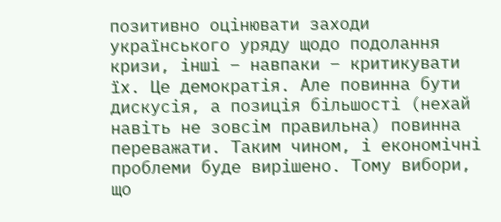позитивно оцінювати заходи українського уряду щодо подолання кризи, інші – навпаки – критикувати їх. Це демократія. Але повинна бути дискусія, а позиція більшості (нехай навіть не зовсім правильна) повинна переважати. Таким чином, і економічні проблеми буде вирішено. Тому вибори, що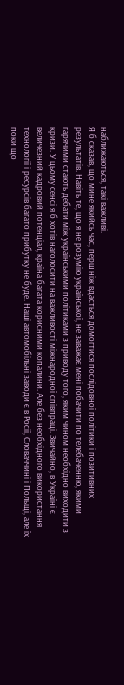наближаються, такі важливі.
Я б сказав, що мине якийсь час, перш ніж вдасться домогтися послідовної політики і позитивних результатів. Навіть те, що я не розумію української, не заважає мені побачити по телебаченню, якими гарячими стають дебати між українськими політиками з приводу того, яким чином необхідно виходити з кризи. У цьому сенсі я б хотів наголосити на важливості міжнародної співпраці. Звичайно, в Україні є величезний кадровий потенціал, країна багата корисними копалини. Але без необхідного використання технології і ресурсів багато прибутку не буде. Наші автомобільні заводи є в Росії, Словаччині і Польщі, але їх поки що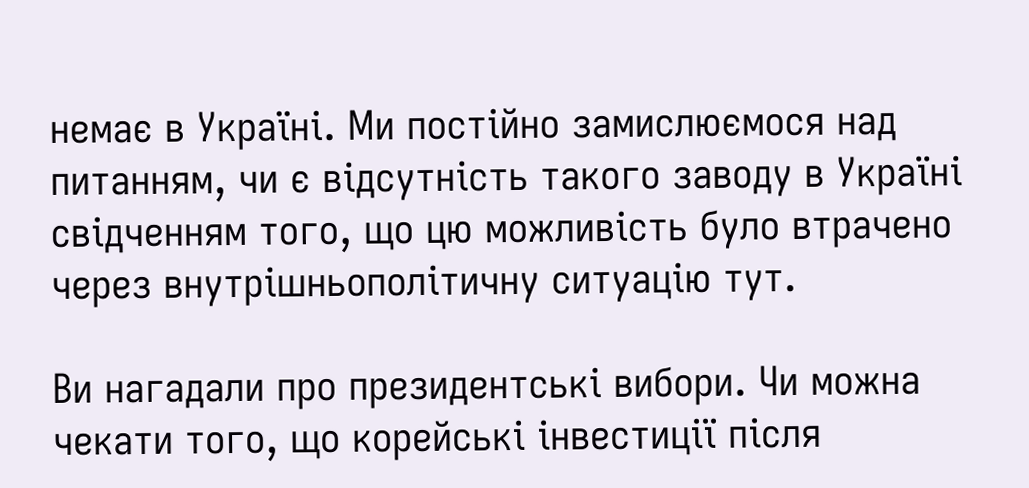немає в Україні. Ми постійно замислюємося над питанням, чи є відсутність такого заводу в Україні свідченням того, що цю можливість було втрачено через внутрішньополітичну ситуацію тут.

Ви нагадали про президентські вибори. Чи можна чекати того, що корейські інвестиції після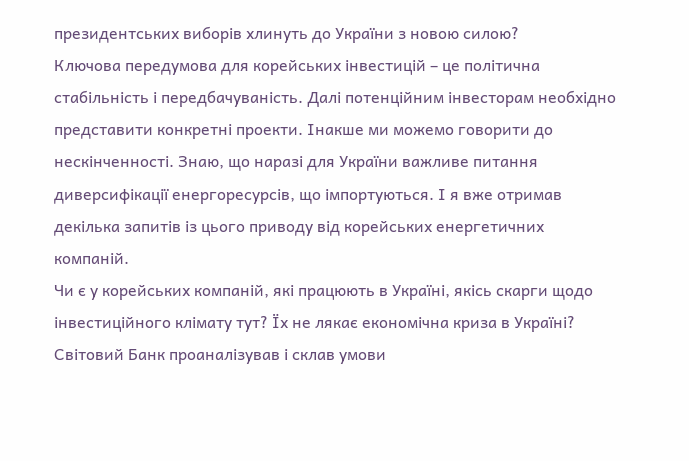президентських виборів хлинуть до України з новою силою?
Ключова передумова для корейських інвестицій – це політична стабільність і передбачуваність. Далі потенційним інвесторам необхідно представити конкретні проекти. Інакше ми можемо говорити до нескінченності. Знаю, що наразі для України важливе питання диверсифікації енергоресурсів, що імпортуються. І я вже отримав декілька запитів із цього приводу від корейських енергетичних компаній.
Чи є у корейських компаній, які працюють в Україні, якісь скарги щодо інвестиційного клімату тут? Їх не лякає економічна криза в Україні?
Світовий Банк проаналізував і склав умови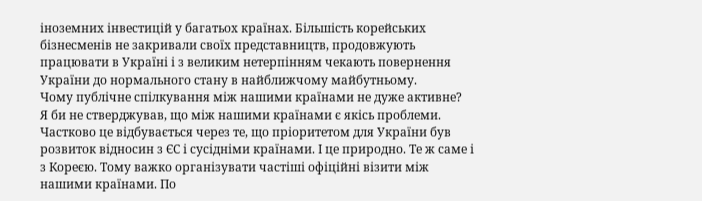іноземних інвестицій у багатьох країнах. Більшість корейських бізнесменів не закривали своїх представництв, продовжують працювати в Україні і з великим нетерпінням чекають повернення України до нормального стану в найближчому майбутньому.
Чому публічне спілкування між нашими країнами не дуже активне?
Я би не стверджував, що між нашими країнами є якісь проблеми. Частково це відбувається через те, що пріоритетом для України був розвиток відносин з ЄС і сусідніми країнами. І це природно. Те ж саме і з Кореєю. Тому важко організувати частіші офіційні візити між нашими країнами. По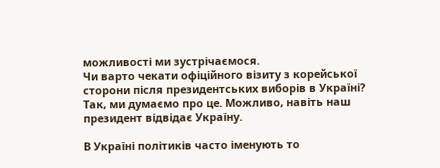можливості ми зустрічаємося.
Чи варто чекати офіційного візиту з корейської сторони після президентських виборів в Україні?
Так, ми думаємо про це. Можливо, навіть наш президент відвідає Україну.

В Україні політиків часто іменують то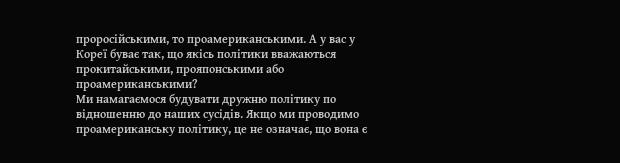проросійськими, то проамериканськими. А у вас у Кореї буває так, що якісь політики вважаються прокитайськими, прояпонськими або проамериканськими?
Ми намагаємося будувати дружню політику по відношенню до наших сусідів. Якщо ми проводимо проамериканську політику, це не означає, що вона є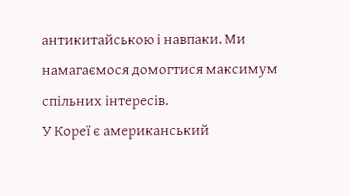антикитайською і навпаки. Ми намагаємося домогтися максимум спільних інтересів.
У Кореї є американський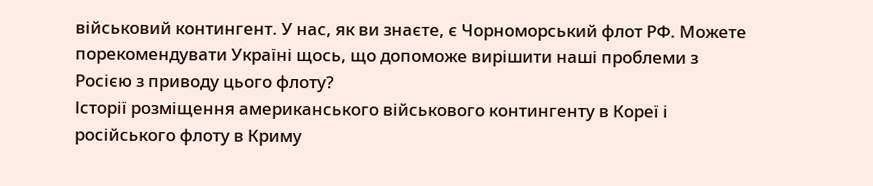військовий контингент. У нас, як ви знаєте, є Чорноморський флот РФ. Можете порекомендувати Україні щось, що допоможе вирішити наші проблеми з Росією з приводу цього флоту?
Історії розміщення американського військового контингенту в Кореї і російського флоту в Криму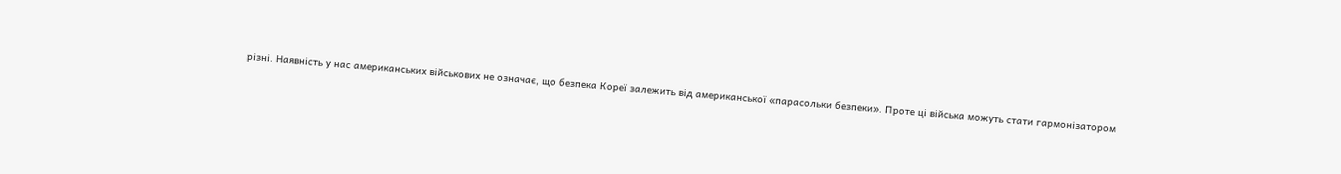різні. Наявність у нас американських військових не означає, що безпека Кореї залежить від американської «парасольки безпеки». Проте ці війська можуть стати гармонізатором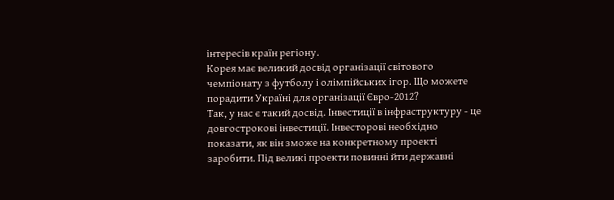інтересів країн регіону.
Корея має великий досвід організації світового чемпіонату з футболу і олімпійських ігор. Що можете порадити Україні для організації Євро-2012?
Так, у нас є такий досвід. Інвестиції в інфраструктуру - це довгострокові інвестиції. Інвесторові необхідно показати, як він зможе на конкретному проекті заробити. Під великі проекти повинні йти державні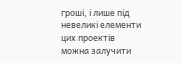гроші, і лише під невеликі елементи цих проектів можна залучити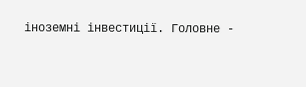іноземні інвестиції. Головне -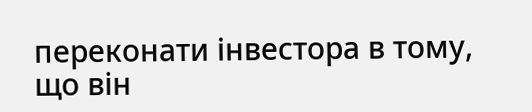переконати інвестора в тому, що він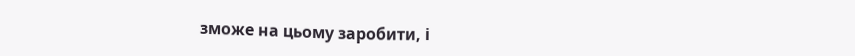зможе на цьому заробити, і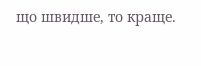що швидше, то краще.